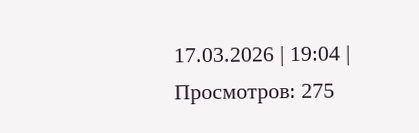17.03.2026 | 19:04 | Просмотров: 275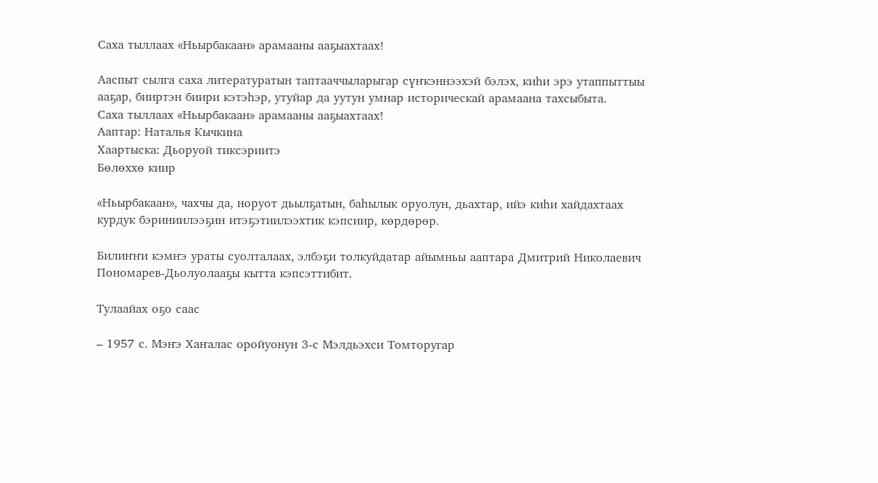Саха тыллаах «Ньырбакаан» арамааны ааҕыахтаах!

Ааспыт сылга саха литературатын таптааччыларыгар сүҥкэннээхэй бэлэх, киһи эрэ утаппыттыы ааҕар, бииртэн биири кэтэһэр, утуйар да уутун умнар историческай арамаана тахсыбыта.
Саха тыллаах «Ньырбакаан» арамааны ааҕыахтаах!
Ааптар: Наталья Кычкина
Хаартыска: Дьоруой тиксэриитэ
Бөлөххө киир

«Ньырбакаан», чахчы да, норуот дьылҕатын, баһылык оруолун, дьахтар, ийэ киһи хайдахтаах курдук бэриниилээҕин итэҕэтиилээхтик кэпсиир, көрдөрөр.

Билиҥҥи кэмҥэ ураты суолталаах, элбэҕи толкуйдатар айымньы ааптара Дмитрий Николаевич Пономарев-Дьолуолааҕы кытта кэпсэттибит.

Тулаайах оҕо саас

– 1957 с. Мэҥэ Хаҥалас оройуонун 3-с Мэлдьэхси Томторугар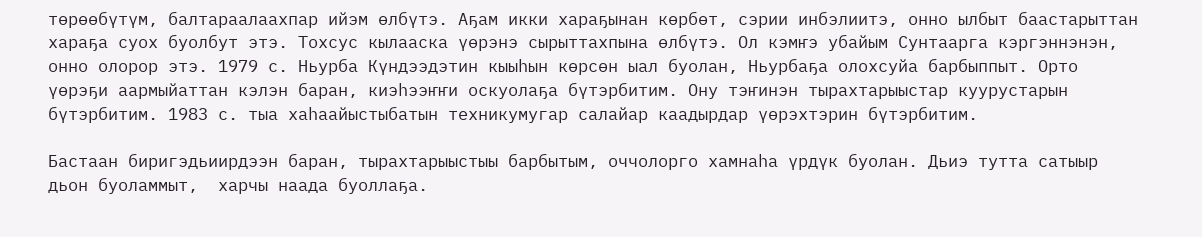төрөөбүтүм, балтараалаахпар ийэм өлбүтэ. Аҕам икки хараҕынан көрбөт, сэрии инбэлиитэ, онно ылбыт баастарыттан хараҕа суох буолбут этэ. Тохсус кылааска үөрэнэ сырыттахпына өлбүтэ. Ол кэмҥэ убайым Сунтаарга кэргэннэнэн, онно олорор этэ. 1979 с. Ньурба Күндээдэтин кыыһын көрсөн ыал буолан, Ньурбаҕа олохсуйа барбыппыт. Орто үөрэҕи аармыйаттан кэлэн баран, киэһээҥҥи оскуолаҕа бүтэрбитим. Ону тэҥинэн тырахтарыыстар куурустарын бүтэрбитим. 1983 с. тыа хаһаайыстыбатын техникумугар салайар каадырдар үөрэхтэрин бүтэрбитим.

Бастаан биригэдьиирдээн баран, тырахтарыыстыы барбытым, оччолорго хамнаһа үрдүк буолан. Дьиэ тутта сатыыр дьон буоламмыт,  харчы наада буоллаҕа.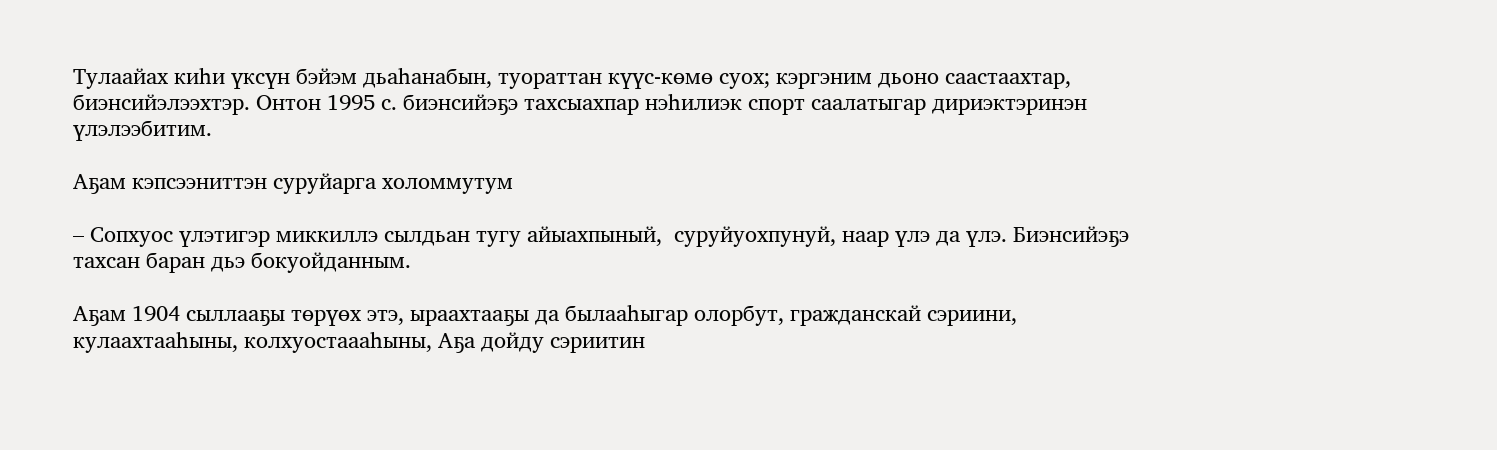Тулаайах киһи үксүн бэйэм дьаһанабын, туораттан күүс-көмө суох; кэргэним дьоно саастаахтар, биэнсийэлээхтэр. Онтон 1995 с. биэнсийэҕэ тахсыахпар нэһилиэк спорт саалатыгар дириэктэринэн үлэлээбитим.

Аҕам кэпсээниттэн суруйарга холоммутум

– Сопхуос үлэтигэр миккиллэ сылдьан тугу айыахпыный,  суруйуохпунуй, наар үлэ да үлэ. Биэнсийэҕэ тахсан баран дьэ бокуойданным.

Аҕам 1904 сыллааҕы төрүөх этэ, ыраахтааҕы да былааһыгар олорбут, гражданскай сэриини, кулаахтааһыны, колхуостаааһыны, Аҕа дойду сэриитин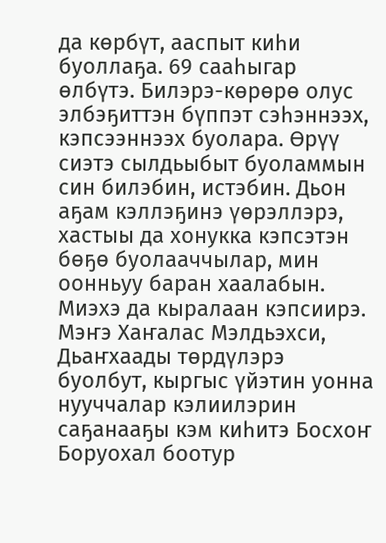да көрбүт, ааспыт киһи буоллаҕа. 69 сааһыгар өлбүтэ. Билэрэ-көрөрө олус элбэҕиттэн бүппэт сэһэннээх, кэпсээннээх буолара. Өрүү сиэтэ сылдьыбыт буоламмын син билэбин, истэбин. Дьон аҕам кэллэҕинэ үөрэллэрэ, хастыы да хонукка кэпсэтэн бөҕө буолааччылар, мин оонньуу баран хаалабын. Миэхэ да кыралаан кэпсиирэ. Мэҥэ Хаҥалас Мэлдьэхси, Дьаҥхаады төрдүлэрэ буолбут, кыргыс үйэтин уонна нууччалар кэлиилэрин саҕанааҕы кэм киһитэ Босхоҥ Боруохал боотур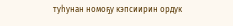туһунан номоҕу кэпсиирин ордук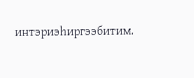интэриэһиргээбитим.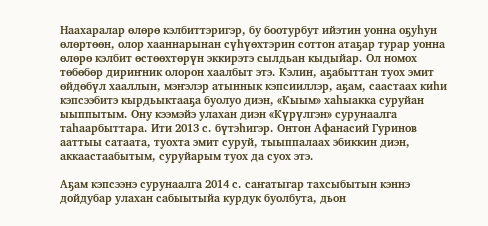Наахаралар өлөрө кэлбиттэригэр, бу боотурбут ийэтин уонна оҕуһун өлөртөөн, олор хааннарынан сүһүөхтэрин соттон атаҕар турар уонна өлөрө кэлбит өстөөхтөрүн эккирэтэ сылдьан кыдыйар. Ол номох төбөбөр дириҥник олорон хаалбыт этэ. Кэлин, аҕабыттан туох эмит өйдөбүл хааллын, мэҥэлэр атыннык кэпсииллэр, аҕам, саастаах киһи кэпсээбитэ кырдьыктааҕа буолуо диэн, «Кыым» хаһыакка суруйан ыыппытым. Ону кээмэйэ улахан диэн «Күрүлгэн» сурунаалга таһаарбыттара. Ити 2013 с. бүтэһигэр. Онтон Афанасий Гуринов ааттыы сатаата, туохта эмит суруй, тыыппалаах эбиккин диэн, аккаастаабытым, суруйарым туох да суох этэ.

Аҕам кэпсээнэ сурунаалга 2014 с. саҥатыгар тахсыбытын кэннэ дойдубар улахан сабыытыйа курдук буолбута, дьон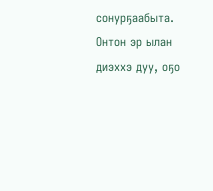сонурҕаабыта. Онтон эр ылан диэххэ дуу, оҕо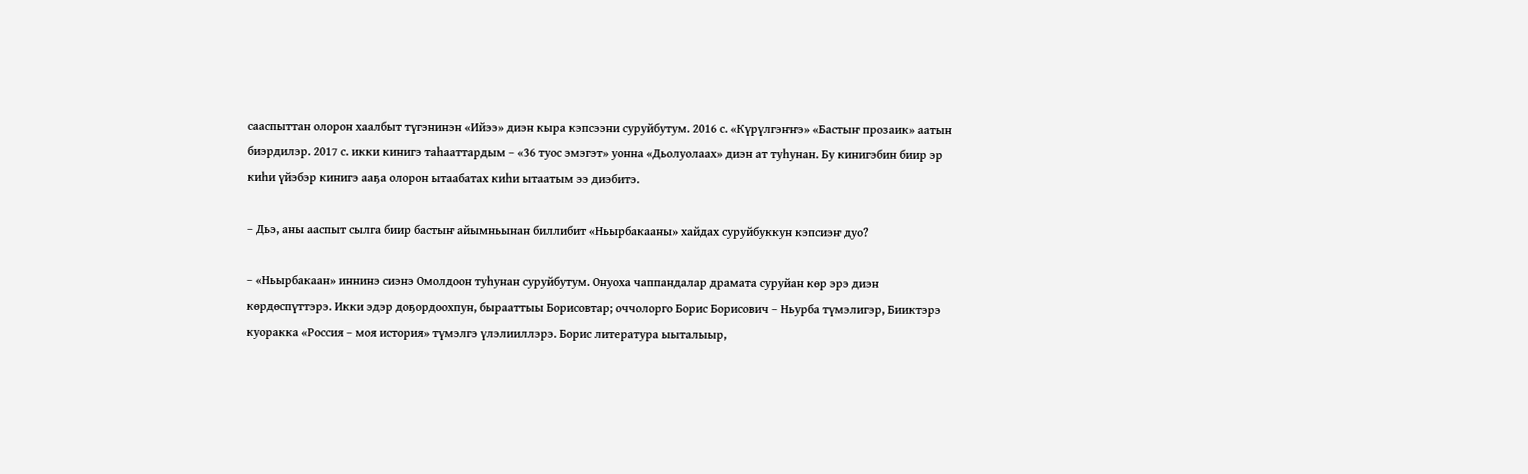сааспыттан олорон хаалбыт түгэнинэн «Ийээ» диэн кыра кэпсээни суруйбутум. 2016 с. «Күрүлгэҥҥэ» «Бастыҥ прозаик» аатын  биэрдилэр. 2017 с. икки кинигэ таһааттардым – «36 туос эмэгэт» уонна «Дьолуолаах» диэн ат туһунан. Бу кинигэбин биир эр киһи үйэбэр кинигэ ааҕа олорон ытаабатах киһи ытаатым ээ диэбитэ.

– Дьэ, аны ааспыт сылга биир бастыҥ айымньынан биллибит «Ньырбакааны» хайдах суруйбуккун кэпсиэҥ дуо?

– «Ньырбакаан» иннинэ сиэнэ Омолдоон туһунан суруйбутум. Онуоха чаппандалар драмата суруйан көр эрэ диэн көрдөспүттэрэ. Икки эдэр доҕордоохпун, бырааттыы Борисовтар; оччолорго Борис Борисович – Ньурба түмэлигэр, Бииктэрэ куоракка «Россия – моя история» түмэлгэ үлэлииллэрэ. Борис литература ыыталыыр,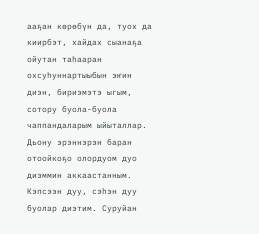ааҕан көрөбүн да, туох да киирбэт, хайдах сыанаҕа ойутан таһааран охсуһуннартыыбын эҥин диэн, бириэмэтэ ыгым, сотору буола-буола чаппандаларым ыйыталлар. Дьону эрэннэрэн баран отоойкоҕо олордуом дуо диэммин аккаастанным. Кэпсээн дуу, сэһэн дуу буолар диэтим. Суруйан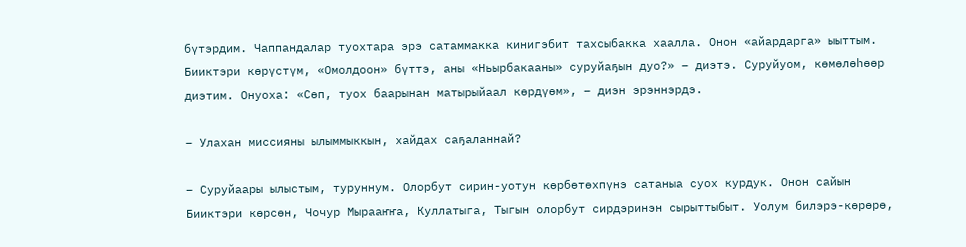бүтэрдим. Чаппандалар туохтара эрэ сатаммакка кинигэбит тахсыбакка хаалла. Онон «айардарга» ыыттым. Бииктэри көрүстүм, «Омолдоон» бүттэ, аны «Ньырбакааны» суруйаҕын дуо?» – диэтэ. Суруйуом, көмөлөһөөр диэтим. Онуоха: «Сөп, туох баарынан матырыйаал көрдүөм», – диэн эрэннэрдэ.

– Улахан миссияны ылыммыккын, хайдах саҕаланнай?

– Суруйаары ылыстым, туруннум. Олорбут сирин-уотун көрбөтөхпүнэ сатаныа суох курдук. Онон сайын Бииктэри көрсөн, Чочур Мырааҥҥа, Куллатыга, Тыгын олорбут сирдэринэн сырыттыбыт. Уолум билэрэ-көрөрө,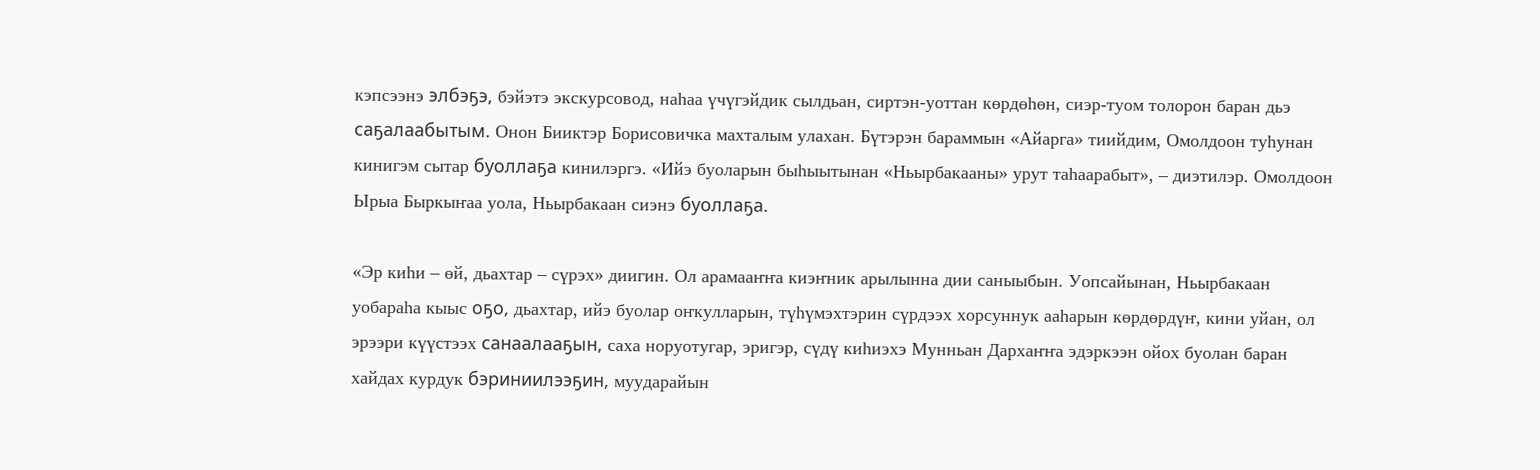кэпсээнэ элбэҕэ, бэйэтэ экскурсовод, наһаа үчүгэйдик сылдьан, сиртэн-уоттан көрдөһөн, сиэр-туом толорон баран дьэ саҕалаабытым. Онон Бииктэр Борисовичка махталым улахан. Бүтэрэн бараммын «Айарга» тиийдим, Омолдоон туһунан кинигэм сытар буоллаҕа кинилэргэ. «Ийэ буоларын быһыытынан «Ньырбакааны» урут таһаарабыт», – диэтилэр. Омолдоон Ырыа Быркыҥаа уола, Ньырбакаан сиэнэ буоллаҕа.

«Эр киһи – өй, дьахтар – сүрэх» диигин. Ол арамааҥҥа киэҥник арылынна дии саныыбын. Уопсайынан, Ньырбакаан уобараһа кыыс оҕо, дьахтар, ийэ буолар оҥкулларын, түһүмэхтэрин сүрдээх хорсуннук ааһарын көрдөрдүҥ, кини уйан, ол эрээри күүстээх санаалааҕын, саха норуотугар, эригэр, сүдү киһиэхэ Мунньан Дархаҥҥа эдэркээн ойох буолан баран хайдах курдук бэриниилээҕин, муударайын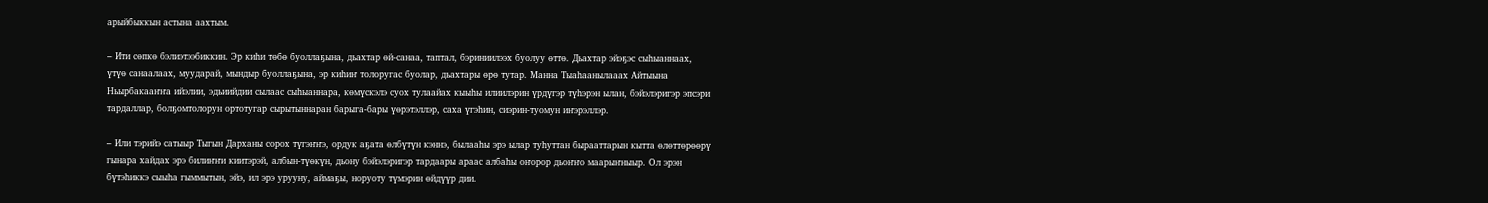арыйбыккын астына аахтым.

– Ити сөпкө бэлиэтээбиккин. Эр киһи төбө буоллаҕына, дьахтар өй-санаа, таптал, бэриниилээх буолуу өттө. Дьахтар эйэҕэс сыһыаннаах, үтүө санаалаах, муударай, мындыр буоллаҕына, эр киһиҥ толоругас буолар, дьахтары өрө тутар. Манна Тыаһаанылааах Айтыына Ньырбакааҥҥа ийэлии, эдьиийдии сылаас сыһыаннара, көмүскэлэ суох тулаайах кыыһы илиилэрин үрдүгэр түһэрэн ылан, бэйэлэригэр эпсэри тардаллар, болҕомтолорун ортотугар сырытыннаран барыга-бары үөрэтэллэр, саха үгэһин, сиэрин-туомун иҥэрэллэр.

– Или тэрийэ сатыыр Тыгын Дарханы сорох түгэҥҥэ, ордук аҕата өлбүтүн кэннэ, былааһы эрэ ылар туһуттан бырааттарын кытта өлөттөрөөрү гынара хайдах эрэ билиҥҥи киитэрэй, албын-түөкүн, дьону бэйэлэригэр тардаары араас албаһы оҥорор дьоҥҥо маарыҥныыр. Ол эрэн бүтэһиккэ сыыһа гыммытын, эйэ, ил эрэ урууну, аймаҕы, норуоту түмэрин өйдүүр дии.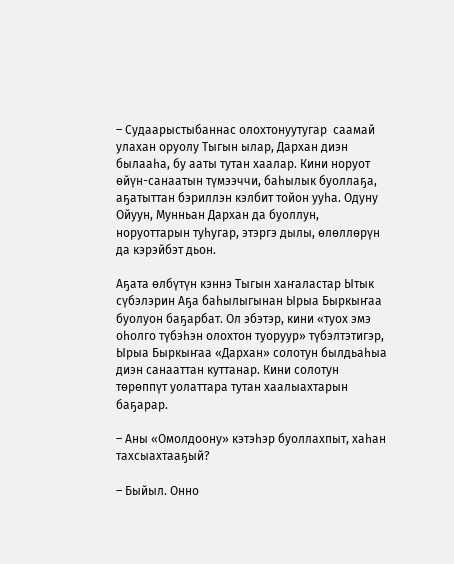– Судаарыстыбаннас олохтонуутугар  саамай улахан оруолу Тыгын ылар, Дархан диэн былааһа, бу ааты тутан хаалар. Кини норуот өйүн-санаатын түмээччи, баһылык буоллаҕа, аҕатыттан бэриллэн кэлбит тойон ууһа. Одуну Ойуун, Мунньан Дархан да буоллун, норуоттарын туһугар, этэргэ дылы, өлөллөрүн да кэрэйбэт дьон.

Аҕата өлбүтүн кэннэ Тыгын хаҥаластар Ытык сүбэлэрин Аҕа баһылыгынан Ырыа Быркыҥаа буолуон баҕарбат. Ол эбэтэр, кини «туох эмэ оһолго түбэһэн олохтон туоруур» түбэлтэтигэр, Ырыа Быркыҥаа «Дархан» солотун былдьаһыа диэн санааттан куттанар. Кини солотун төрөппүт уолаттара тутан хаалыахтарын баҕарар.

– Аны «Омолдоону» кэтэһэр буоллахпыт, хаһан тахсыахтааҕый?

– Быйыл. Онно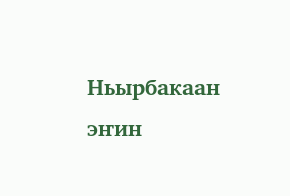Ньырбакаан эҥин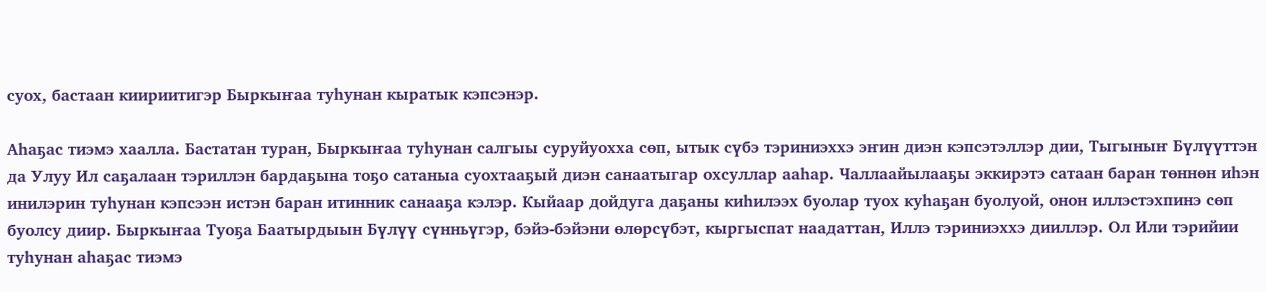суох, бастаан киириитигэр Быркыҥаа туһунан кыратык кэпсэнэр.

Аһаҕас тиэмэ хаалла. Бастатан туран, Быркыҥаа туһунан салгыы суруйуохха сөп, ытык сүбэ тэриниэххэ эҥин диэн кэпсэтэллэр дии, Тыгыныҥ Бүлүүттэн да Улуу Ил саҕалаан тэриллэн бардаҕына тоҕо сатаныа суохтааҕый диэн санаатыгар охсуллар ааһар. Чаллаайылааҕы эккирэтэ сатаан баран төннөн иһэн инилэрин туһунан кэпсээн истэн баран итинник санааҕа кэлэр. Кыйаар дойдуга даҕаны киһилээх буолар туох куһаҕан буолуой, онон иллэстэхпинэ сөп буолсу диир. Быркыҥаа Туоҕа Баатырдыын Бүлүү сүнньүгэр, бэйэ-бэйэни өлөрсүбэт, кыргыспат наадаттан, Иллэ тэриниэххэ дииллэр. Ол Или тэрийии туһунан аһаҕас тиэмэ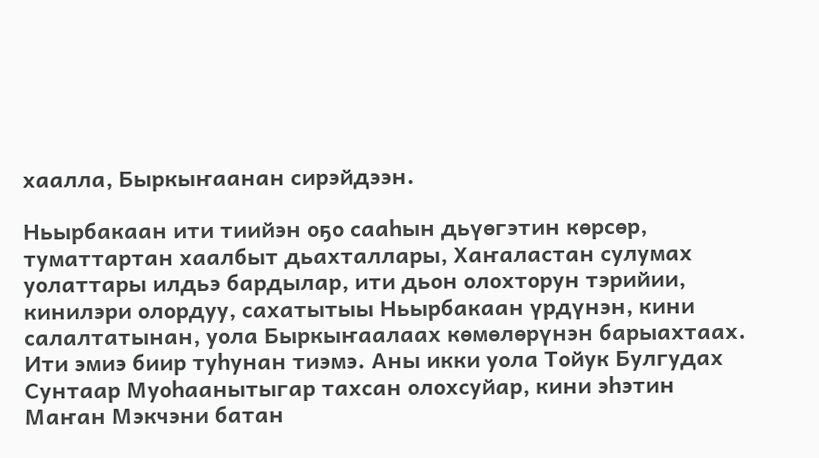хаалла, Быркыҥаанан сирэйдээн.

Ньырбакаан ити тиийэн оҕо сааһын дьүөгэтин көрсөр, туматтартан хаалбыт дьахталлары, Хаҥаластан сулумах уолаттары илдьэ бардылар, ити дьон олохторун тэрийии, кинилэри олордуу, сахатытыы Ньырбакаан үрдүнэн, кини салалтатынан, уола Быркыҥаалаах көмөлөрүнэн барыахтаах. Ити эмиэ биир туһунан тиэмэ. Аны икки уола Тойук Булгудах Сунтаар Муоһаанытыгар тахсан олохсуйар, кини эһэтин Маҥан Мэкчэни батан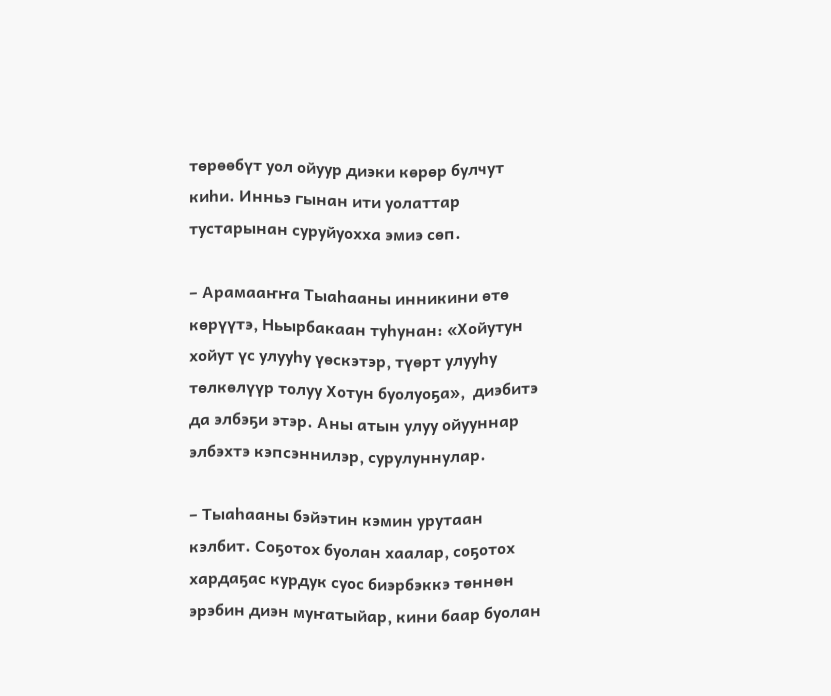төрөөбүт уол ойуур диэки көрөр булчут киһи. Инньэ гынан ити уолаттар тустарынан суруйуохха эмиэ сөп.

– Арамааҥҥа Тыаһааны инникини өтө көрүүтэ, Ньырбакаан туһунан: «Хойутун хойут үс улууһу үөскэтэр, түөрт улууһу төлкөлүүр толуу Хотун буолуоҕа»,  диэбитэ да элбэҕи этэр. Аны атын улуу ойууннар элбэхтэ кэпсэннилэр, сурулуннулар.

– Тыаһааны бэйэтин кэмин урутаан кэлбит. Соҕотох буолан хаалар, соҕотох хардаҕас курдук суос биэрбэккэ төннөн эрэбин диэн муҥатыйар, кини баар буолан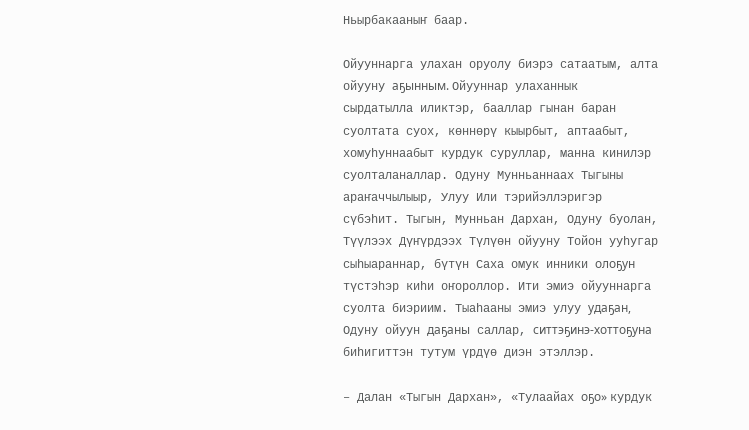Ньырбакааныҥ баар.

Ойууннарга улахан оруолу биэрэ сатаатым, алта ойууну аҕынным. Ойууннар улаханнык сырдатылла иликтэр, бааллар гынан баран суолтата суох, көннөрү кыырбыт, аптаабыт, хомуһуннаабыт курдук суруллар, манна кинилэр суолталаналлар. Одуну Мунньаннаах Тыгыны араҥаччылыыр, Улуу Или тэрийэллэригэр сүбэһит. Тыгын, Мунньан Дархан, Одуну буолан, Түүлээх Дүҥүрдээх Түлүөн ойууну Тойон ууһугар сыһыараннар, бүтүн Саха омук инники олоҕун түстэһэр киһи оҥороллор. Ити эмиэ ойууннарга суолта биэриим. Тыаһааны эмиэ улуу удаҕан, Одуну ойуун даҕаны саллар, ситтэҕинэ-хоттоҕуна биһигиттэн тутум үрдүө диэн этэллэр.

– Далан «Тыгын Дархан», «Тулаайах оҕо» курдук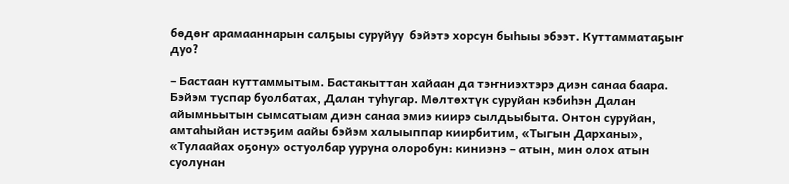бөдөҥ арамааннарын салҕыы суруйуу  бэйэтэ хорсун быһыы эбээт. Куттамматаҕыҥ дуо?

– Бастаан куттаммытым. Бастакыттан хайаан да тэҥниэхтэрэ диэн санаа баара. Бэйэм туспар буолбатах, Далан туһугар. Мөлтөхтүк суруйан кэбиһэн Далан айымньытын сымсатыам диэн санаа эмиэ киирэ сылдьыбыта. Онтон суруйан, амтаһыйан истэҕим аайы бэйэм халыыппар киирбитим, «Тыгын Дарханы», «Тулаайах оҕону» остуолбар ууруна олоробун: киниэнэ – атын, мин олох атын суолунан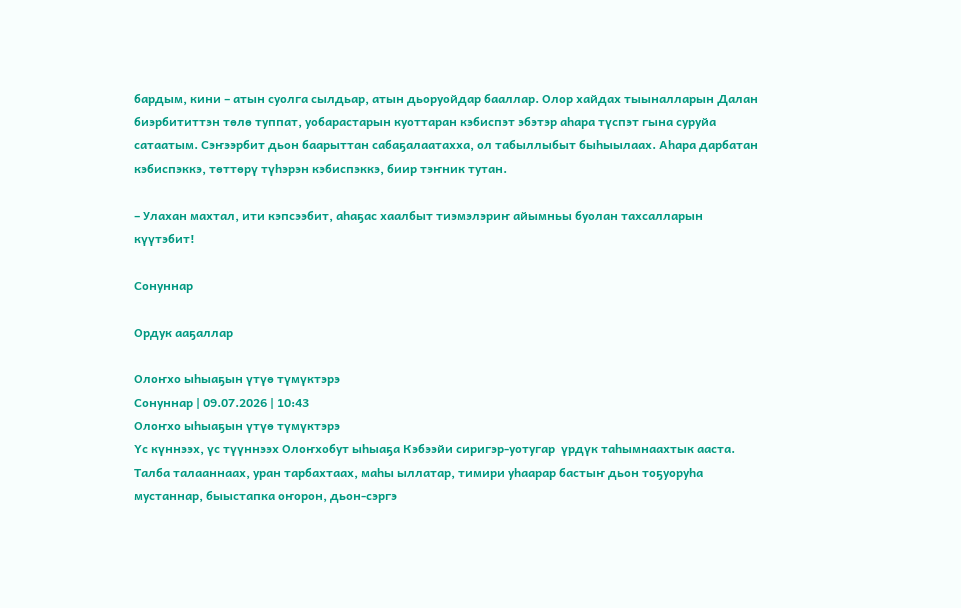бардым, кини – атын суолга сылдьар, атын дьоруойдар бааллар. Олор хайдах тыыналларын Далан биэрбититтэн төлө туппат, уобарастарын куоттаран кэбиспэт эбэтэр аһара түспэт гына суруйа сатаатым. Сэҥээрбит дьон баарыттан сабаҕалаатахха, ол табыллыбыт быһыылаах. Аһара дарбатан кэбиспэккэ, төттөрү түһэрэн кэбиспэккэ, биир тэҥник тутан.

– Улахан махтал, ити кэпсээбит, аһаҕас хаалбыт тиэмэлэриҥ айымньы буолан тахсалларын күүтэбит!

Сонуннар

Ордук ааҕаллар

Олоҥхо ыһыаҕын үтүө түмүктэрэ
Сонуннар | 09.07.2026 | 10:43
Олоҥхо ыһыаҕын үтүө түмүктэрэ
Үс күннээх, үс түүннээх Олоҥхобут ыһыаҕа Кэбээйи сиригэр-уотугар  үрдүк таһымнаахтык ааста. Талба талааннаах, уран тарбахтаах, маһы ыллатар, тимири уһаарар бастыҥ дьон тоҕуоруһа мустаннар, быыстапка оҥорон, дьон-сэргэ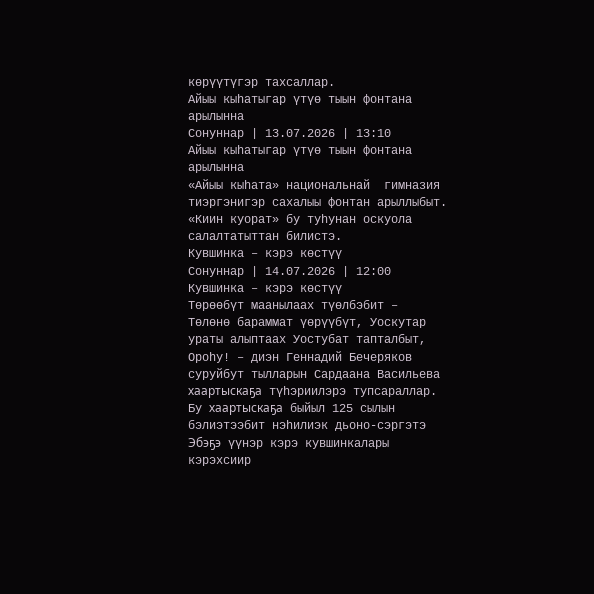көрүүтүгэр тахсаллар.
Айыы кыһатыгар үтүө тыын фонтана арылынна
Сонуннар | 13.07.2026 | 13:10
Айыы кыһатыгар үтүө тыын фонтана арылынна
«Айыы кыһата» национальнай  гимназия тиэргэнигэр сахалыы фонтан арыллыбыт. «Киин куорат» бу туһунан оскуола салалтатыттан билистэ.
Кувшинка – кэрэ көстүү
Сонуннар | 14.07.2026 | 12:00
Кувшинка – кэрэ көстүү
Төрөөбүт маанылаах түөлбэбит –   Төлөнө бараммат үөрүүбүт, Уоскутар ураты алыптаах Уостубат тапталбыт, Ороһу! – диэн Геннадий Бечеряков суруйбут тылларын Сардаана Васильева хаартыскаҕа түһэриилэрэ тупсараллар. Бу хаартыскаҕа быйыл 125 сылын бэлиэтээбит нэһилиэк дьоно-сэргэтэ Эбэҕэ үүнэр кэрэ кувшинкалары кэрэхсиир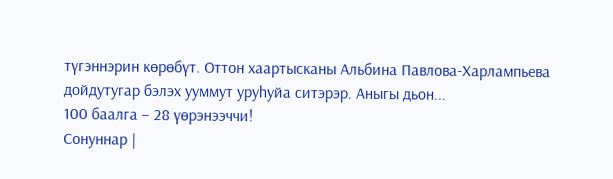түгэннэрин көрөбүт. Оттон хаартысканы Альбина Павлова-Харлампьева дойдутугар бэлэх ууммут уруһуйа ситэрэр. Аныгы дьон...
100 баалга – 28 үөрэнээччи!
Сонуннар |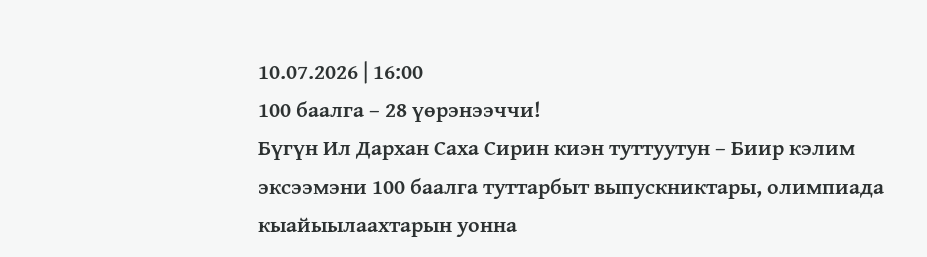10.07.2026 | 16:00
100 баалга – 28 үөрэнээччи!
Бүгүн Ил Дархан Саха Сирин киэн туттуутун – Биир кэлим эксээмэни 100 баалга туттарбыт выпускниктары, олимпиада кыайыылаахтарын уонна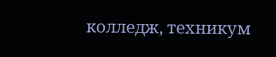колледж, техникум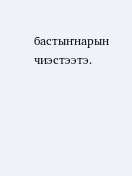бастыҥнарын чиэстээтэ.